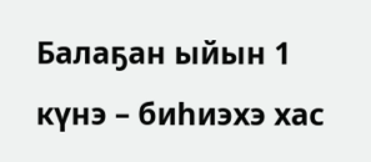Балаҕан ыйын 1 күнэ – биһиэхэ хас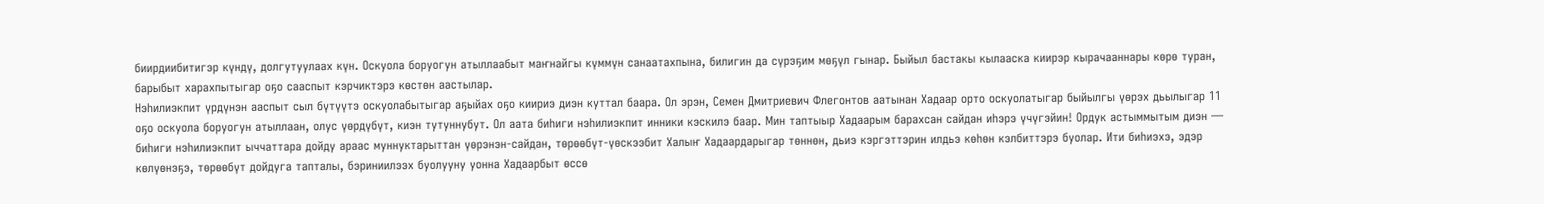биирдиибитигэр күндү, долгутуулаах күн. Оскуола боруогун атыллаабыт маҥнайгы күммүн санаатахпына, билигин да сүрэҕим мөҕүл гынар. Быйыл бастакы кылааска киирэр кырачааннары көрө туран, барыбыт харахпытыгар оҕо сааспыт кэрчиктэрэ көстөн аастылар.
Нэһилиэкпит үрдүнэн ааспыт сыл бүтүүтэ оскуолабытыгар аҕыйах оҕо киириэ диэн куттал баара. Ол эрэн, Семен Дмитриевич Флегонтов аатынан Хадаар орто оскуолатыгар быйылгы үөрэх дьылыгар 11 оҕо оскуола боруогун атыллаан, олус үөрдүбүт, киэн тутуннубут. Ол аата биһиги нэһилиэкпит инники кэскилэ баар. Мин таптыыр Хадаарым барахсан сайдан иһэрэ үчүгэйин! Ордук астыммытым диэн — биһиги нэһилиэкпит ыччаттара дойду араас муннуктарыттан үөрэнэн-сайдан, төрөөбүт-үөскээбит Халыҥ Хадаардарыгар төннөн, дьиэ кэргэттэрин илдьэ көһөн кэлбиттэрэ буолар. Ити биһиэхэ, эдэр көлүөнэҕэ, төрөөбүт дойдуга тапталы, бэриниилээх буолууну уонна Хадаарбыт өссө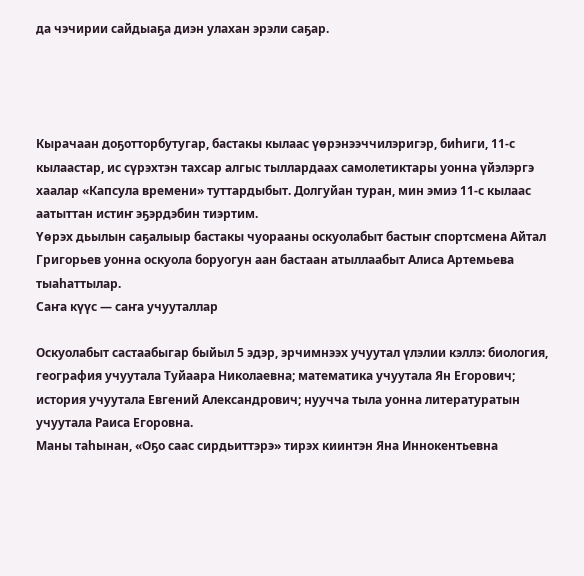да чэчирии сайдыаҕа диэн улахан эрэли саҕар.




Кырачаан доҕотторбутугар, бастакы кылаас үөрэнээччилэригэр, биһиги, 11-с кылаастар, ис сүрэхтэн тахсар алгыс тыллардаах самолетиктары уонна үйэлэргэ хаалар «Капсула времени» туттардыбыт. Долгуйан туран, мин эмиэ 11-с кылаас аатыттан истиҥ эҕэрдэбин тиэртим.
Үөрэх дьылын саҕалыыр бастакы чуорааны оскуолабыт бастыҥ спортсмена Айтал Григорьев уонна оскуола боруогун аан бастаан атыллаабыт Алиса Артемьева тыаһаттылар.
Саҥа күүс — саҥа учууталлар

Оскуолабыт састаабыгар быйыл 5 эдэр, эрчимнээх учуутал үлэлии кэллэ: биология, география учуутала Туйаара Николаевна; математика учуутала Ян Егорович; история учуутала Евгений Александрович; нуучча тыла уонна литературатын учуутала Раиса Егоровна.
Маны таһынан, «Оҕо саас сирдьиттэрэ» тирэх киинтэн Яна Иннокентьевна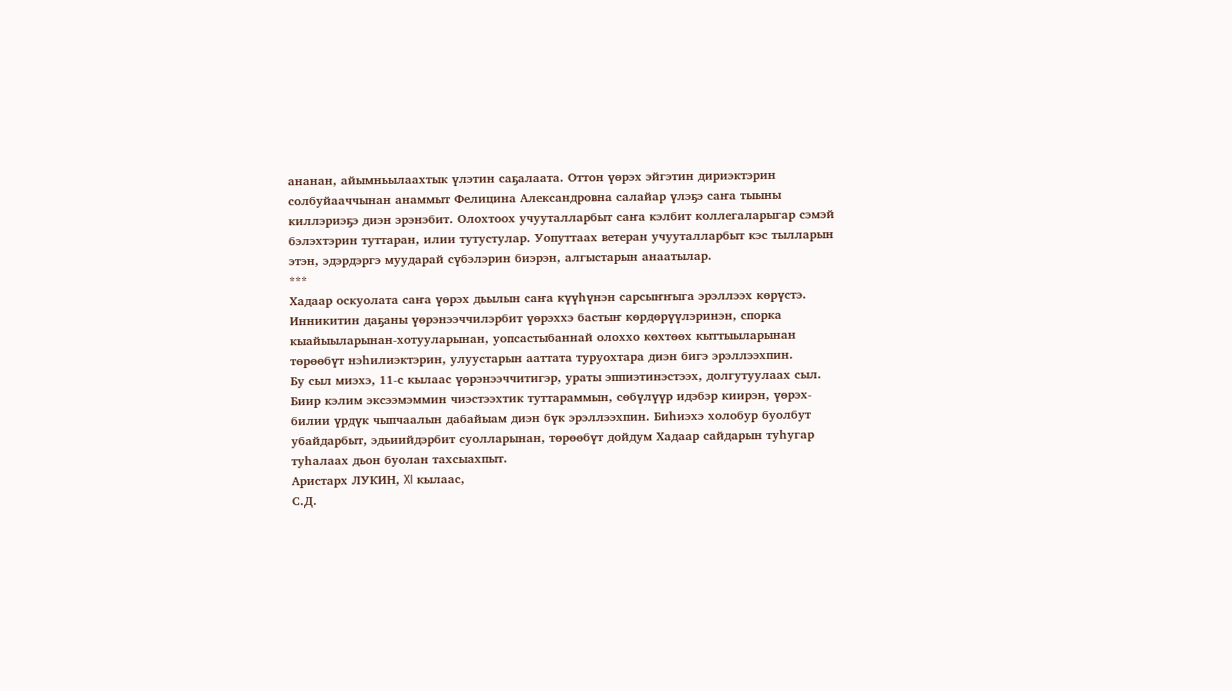ананан, айымньылаахтык үлэтин саҕалаата. Оттон үөрэх эйгэтин дириэктэрин солбуйааччынан анаммыт Фелицина Александровна салайар үлэҕэ саҥа тыыны киллэриэҕэ диэн эрэнэбит. Олохтоох учууталларбыт саҥа кэлбит коллегаларыгар сэмэй бэлэхтэрин туттаран, илии тутустулар. Уопуттаах ветеран учууталларбыт кэс тылларын этэн, эдэрдэргэ муударай сүбэлэрин биэрэн, алгыстарын анаатылар.
***
Хадаар оскуолата саҥа үөрэх дьылын саҥа күүһүнэн сарсыҥҥыга эрэллээх көрүстэ. Инникитин даҕаны үөрэнээччилэрбит үөрэххэ бастыҥ көрдөрүүлэринэн, спорка кыайыыларынан-хотууларынан, уопсастыбаннай олоххо көхтөөх кыттыыларынан төрөөбүт нэһилиэктэрин, улуустарын ааттата туруохтара диэн бигэ эрэллээхпин.
Бу сыл миэхэ, 11-с кылаас үөрэнээччитигэр, ураты эппиэтинэстээх, долгутуулаах сыл. Биир кэлим эксээмэммин чиэстээхтик туттараммын, сөбүлүүр идэбэр киирэн, үөрэх-билии үрдүк чыпчаалын дабайыам диэн бүк эрэллээхпин. Биһиэхэ холобур буолбут убайдарбыт, эдьиийдэрбит суолларынан, төрөөбүт дойдум Хадаар сайдарын туһугар туһалаах дьон буолан тахсыахпыт.
Аристарх ЛУКИН, XI кылаас,
С.Д.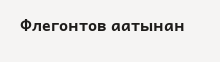Флегонтов аатынан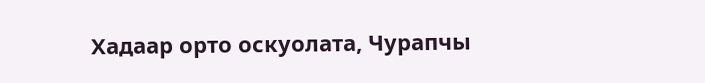Хадаар орто оскуолата, Чурапчы